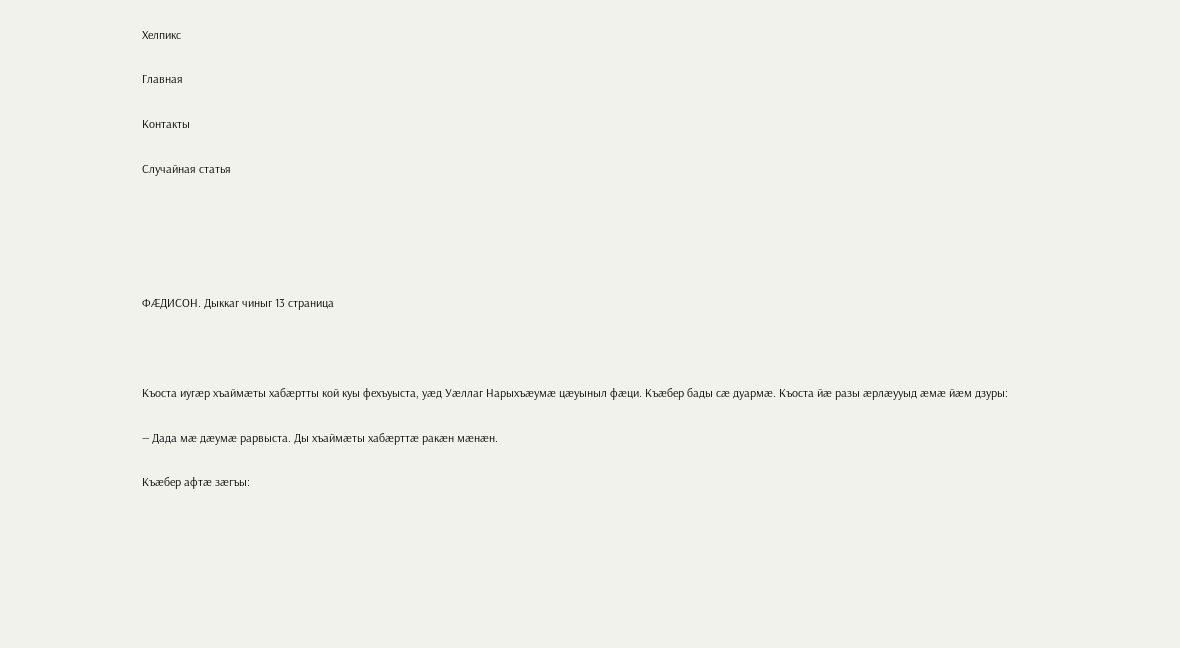Хелпикс

Главная

Контакты

Случайная статья





ФÆДИСОН. Дыккаг чиныг 13 страница



Къоста иугæр хъаймæты хабæртты кой куы фехъуыста, уæд Уæллаг Нарыхъæумæ цæуыныл фæци. Къæбер бады сæ дуармæ. Къоста йæ разы æрлæууыд æмæ йæм дзуры:

— Дада мæ дæумæ рарвыста. Ды хъаймæты хабæрттæ ракæн мæнæн.

Къæбер афтæ зæгъы: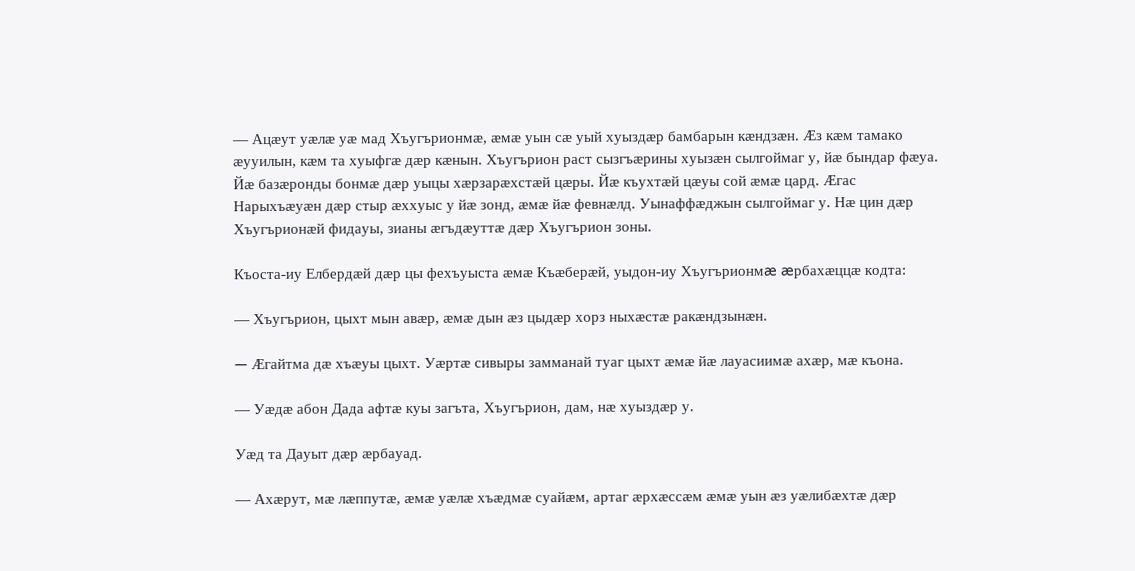— Ацæут уæлæ уæ мад Хъугърионмæ, æмæ уын сæ уый хуыздæр бамбарын кæндзæн. Æз кæм тамако æууилын, кæм та хуыфгæ дæр кæнын. Хъугърион раст сызгъæрины хуызæн сылгоймаг у, йæ бындар фæуа. Йæ базæронды бонмæ дæр уыцы хæрзарæхстæй цæры. Йæ къухтæй цæуы сой æмæ цард. Æгас Нарыхъæуæн дæр стыр æххуыс у йæ зонд, æмæ йæ февнæлд. Уынаффæджын сылгоймаг у. Нæ цин дæр Хъугърионæй фидауы, зианы æгъдæуттæ дæр Хъугърион зоны.

Къоста-иу Елбердæй дæр цы фехъуыста æмæ Къæберæй, уыдон-иу Хъугърионмæ æрбахæццæ кодта:

— Хъугърион, цыхт мын авæр, æмæ дын æз цыдæр хорз ныхæстæ ракæндзынæн.

— Æгайтма дæ хъæуы цыхт. Уæртæ сивыры замманай туаг цыхт æмæ йæ лауасиимæ ахæр, мæ къона.

— Уæдæ абон Дада афтæ куы загъта, Хъугърион, дам, нæ хуыздæр у.

Уæд та Дауыт дæр æрбауад.

— Ахæрут, мæ лæппутæ, æмæ уæлæ хъæдмæ суайæм, артаг æрхæссæм æмæ уын æз уæлибæхтæ дæр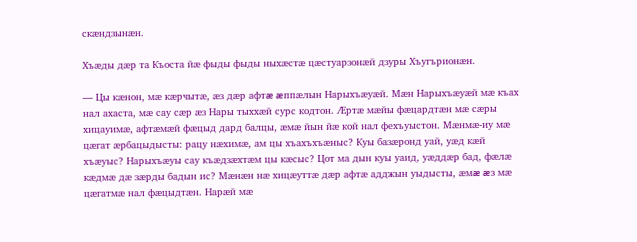скæндзынæн.

Хъæды дæр та Къоста йæ фыды фыды ныхæстæ цæстуарзонæй дзуры Хъугърионæн.

— Цы кæнон, мæ кæрчытæ, æз дæр афтæ æппæлын Нарыхъæуæй. Мæн Нарыхъæуæй мæ къах нал ахаста, мæ сау сæр æз Нары тыххæй сурс кодтон. Æртæ мæйы фæцардтæн мæ сæры хицауимæ, афтæмæй фæцыд дард балцы, æмæ йын йæ кой нал фехъуыстон. Мæнмæ-иу мæ цæгат æрбацыдысты: рацу нæхимæ, ам цы хъахъхъæныс? Куы базæронд уай, уæд кæй хъæуыс? Нарыхъæуы сау къæдзæхтæм цы кæсыс? Цот ма дын куы уаид, уæддæр бад, фæлæ кæдмæ дæ зæрды бадын ис? Мæнæн нæ хицæуттæ дæр афтæ адджын уыдысты, æмæ æз мæ цæгатмæ нал фæцыдтæн. Нарæй мæ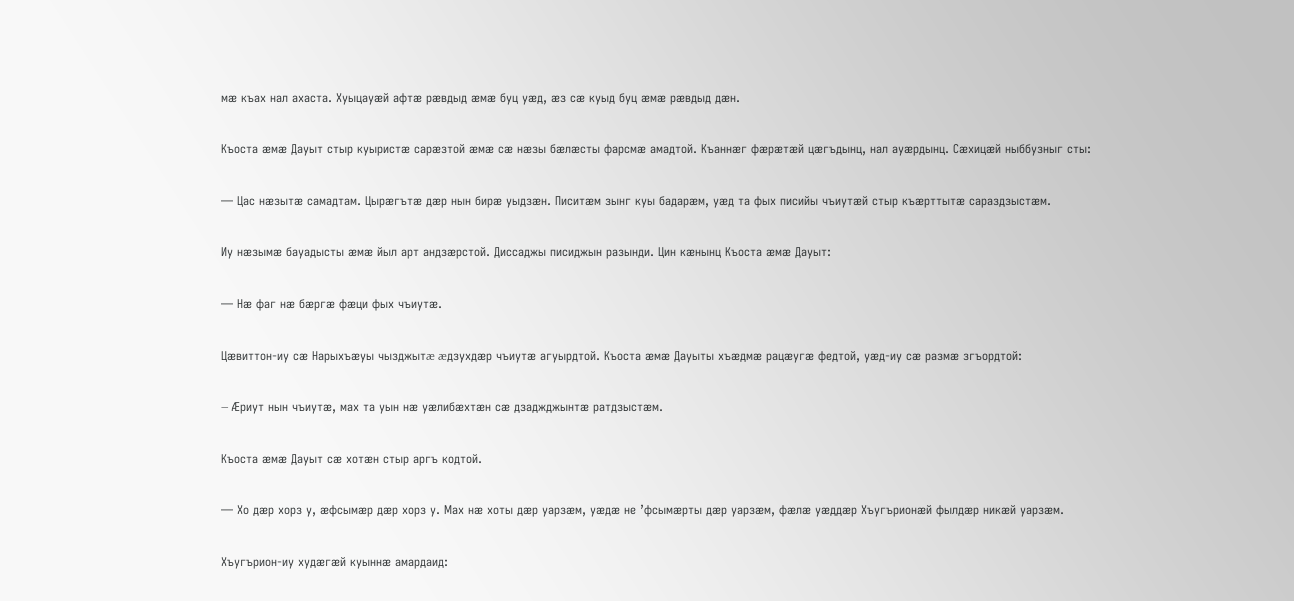мæ къах нал ахаста. Хуыцауæй афтæ рæвдыд æмæ буц уæд, æз сæ куыд буц æмæ рæвдыд дæн.

Къоста æмæ Дауыт стыр куыристæ сарæзтой æмæ сæ нæзы бæлæсты фарсмæ амадтой. Къаннæг фæрæтæй цæгъдынц, нал ауæрдынц. Сæхицæй ныббузныг сты:

— Цас нæзытæ самадтам. Цырæгътæ дæр нын бирæ уыдзæн. Писитæм зынг куы бадарæм, уæд та фых писийы чъиутæй стыр къæрттытæ сараздзыстæм.

Иу нæзымæ бауадысты æмæ йыл арт андзæрстой. Диссаджы писиджын разынди. Цин кæнынц Къоста æмæ Дауыт:

— Нæ фаг нæ бæргæ фæци фых чъиутæ.

Цæвиттон-иу сæ Нарыхъæуы чызджытæ æдзухдæр чъиутæ агуырдтой. Къоста æмæ Дауыты хъæдмæ рацæугæ федтой, уæд-иу сæ размæ згъордтой:

— Æриут нын чъиутæ, мах та уын нæ уæлибæхтæн сæ дзаджджынтæ ратдзыстæм.

Къоста æмæ Дауыт сæ хотæн стыр аргъ кодтой.

— Хо дæр хорз у, æфсымæр дæр хорз у. Мах нæ хоты дæр уарзæм, уæдæ не ’фсымæрты дæр уарзæм, фæлæ уæддæр Хъугърионæй фылдæр никæй уарзæм.

Хъугърион-иу худæгæй куыннæ амардаид: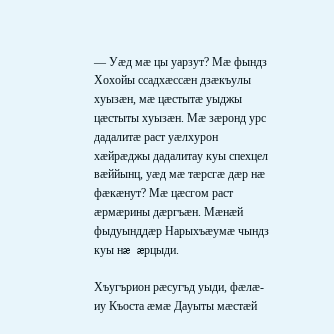— Уæд мæ цы уарзут? Мæ фындз Хохойы ссадхæссæн дзæкъулы хуызæн, мæ цæстытæ уыджы цæстыты хуызæн. Мæ зæронд урс дадалитæ раст уæлхурон хæйрæджы дадалитау куы спехцел вæййынц, уæд мæ тæрсгæ дæр нæ фæкæнут? Мæ цæсгом раст æрмæрины дæргъæн. Мæнæй фыдуынддæр Нарыхъæумæ чындз куы нæ æрцыди.

Хъугърион рæсугъд уыди, фæлæ-иу Къоста æмæ Дауыты мæстæй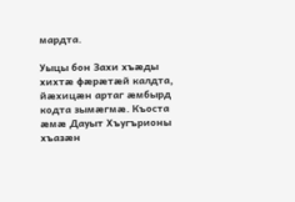мардта.

Уыцы бон Захи хъæды хихтæ фæрæтæй калдта, йæхицæн артаг æмбырд кодта зымæгмæ. Къоста æмæ Дауыт Хъугърионы хъазæн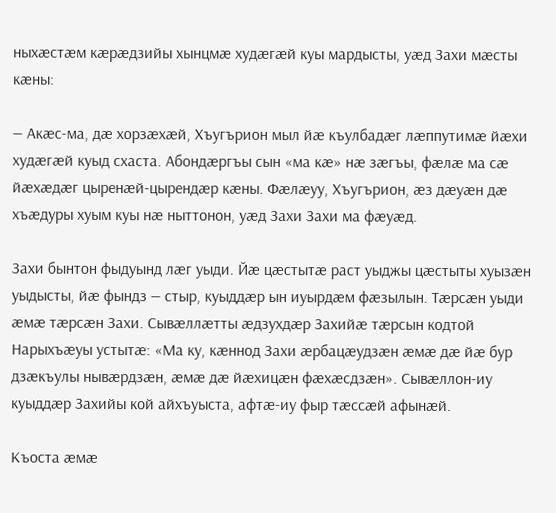ныхæстæм кæрæдзийы хынцмæ худæгæй куы мардысты, уæд Захи мæсты кæны:

— Акæс-ма, дæ хорзæхæй, Хъугърион мыл йæ къулбадæг лæппутимæ йæхи худæгæй куыд схаста. Абондæргъы сын «ма кæ» нæ зæгъы, фæлæ ма сæ йæхæдæг цыренæй-цырендæр кæны. Фæлæуу, Хъугърион, æз дæуæн дæ хъæдуры хуым куы нæ ныттонон, уæд Захи Захи ма фæуæд.

Захи бынтон фыдуынд лæг уыди. Йæ цæстытæ раст уыджы цæстыты хуызæн уыдысты, йæ фындз — стыр, куыддæр ын иуырдæм фæзылын. Тæрсæн уыди æмæ тæрсæн Захи. Сывæллæтты æдзухдæр Захийæ тæрсын кодтой Нарыхъæуы устытæ: «Ма ку, кæннод Захи æрбацæудзæн æмæ дæ йæ бур дзæкъулы нывæрдзæн, æмæ дæ йæхицæн фæхæсдзæн». Сывæллон-иу куыддæр Захийы кой айхъуыста, афтæ-иу фыр тæссæй афынæй.

Къоста æмæ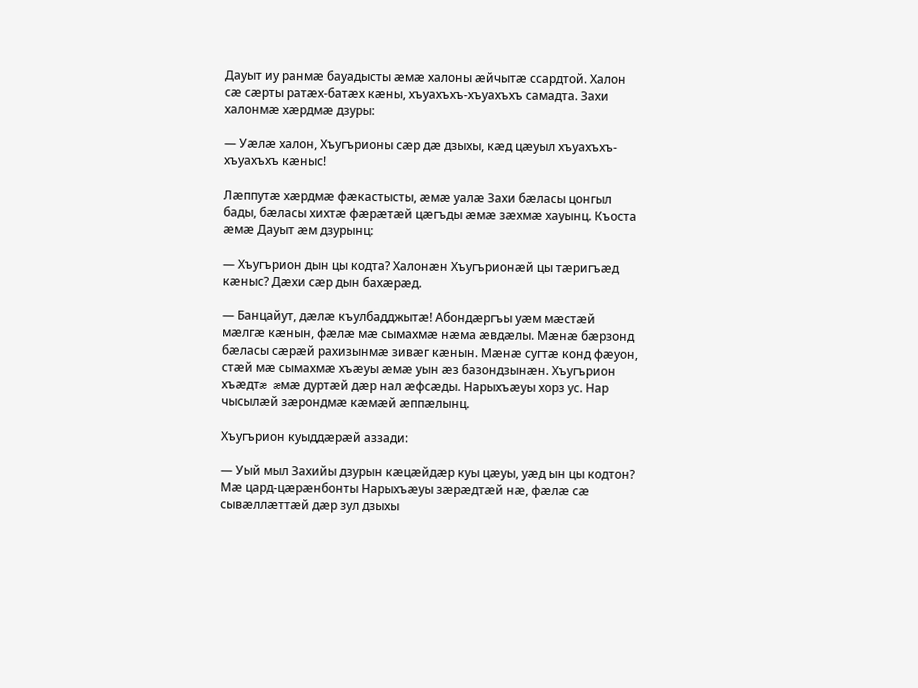Дауыт иу ранмæ бауадысты æмæ халоны æйчытæ ссардтой. Халон сæ сæрты ратæх-батæх кæны, хъуахъхъ-хъуахъхъ самадта. Захи халонмæ хæрдмæ дзуры:

— Уæлæ халон, Хъугърионы сæр дæ дзыхы, кæд цæуыл хъуахъхъ-хъуахъхъ кæныс!

Лæппутæ хæрдмæ фæкастысты, æмæ уалæ Захи бæласы цонгыл бады, бæласы хихтæ фæрæтæй цæгъды æмæ зæхмæ хауынц. Къоста æмæ Дауыт æм дзурынц:

— Хъугърион дын цы кодта? Халонæн Хъугърионæй цы тæригъæд кæныс? Дæхи сæр дын бахæрæд.

— Банцайут, дæлæ къулбадджытæ! Абондæргъы уæм мæстæй мæлгæ кæнын, фæлæ мæ сымахмæ нæма æвдæлы. Мæнæ бæрзонд бæласы сæрæй рахизынмæ зивæг кæнын. Мæнæ сугтæ конд фæуон, стæй мæ сымахмæ хъæуы æмæ уын æз базондзынæн. Хъугърион хъæдтæ æмæ дуртæй дæр нал æфсæды. Нарыхъæуы хорз ус. Нар чысылæй зæрондмæ кæмæй æппæлынц.

Хъугърион куыддæрæй аззади:

— Уый мыл Захийы дзурын кæцæйдæр куы цæуы, уæд ын цы кодтон? Мæ цард-цæрæнбонты Нарыхъæуы зæрæдтæй нæ, фæлæ сæ сывæллæттæй дæр зул дзыхы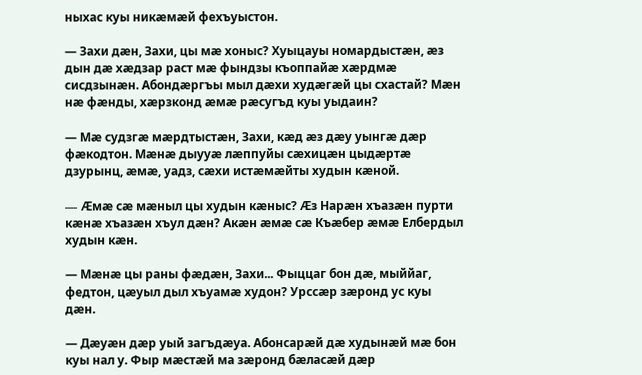ныхас куы никæмæй фехъуыстон.

— Захи дæн, Захи, цы мæ хоныс? Хуыцауы номардыстæн, æз дын дæ хæдзар раст мæ фындзы къоппайæ хæрдмæ сисдзынæн. Абондæргъы мыл дæхи худæгæй цы схастай? Мæн нæ фæнды, хæрзконд æмæ рæсугъд куы уыдаин?

— Мæ судзгæ мæрдтыстæн, Захи, кæд æз дæу уынгæ дæр фæкодтон. Мæнæ дыууæ лæппуйы сæхицæн цыдæртæ дзурынц, æмæ, уадз, сæхи истæмæйты худын кæной.

— Æмæ сæ мæныл цы худын кæныс? Æз Нарæн хъазæн пурти кæнæ хъазæн хъул дæн? Акæн æмæ сæ Къæбер æмæ Елбердыл худын кæн.

— Мæнæ цы раны фæдæн, Захи... Фыццаг бон дæ, мыййаг, федтон, цæуыл дыл хъуамæ худон? Урссæр зæронд ус куы дæн.

— Дæуæн дæр уый загъдæуа. Абонсарæй дæ худынæй мæ бон куы нал у. Фыр мæстæй ма зæронд бæласæй дæр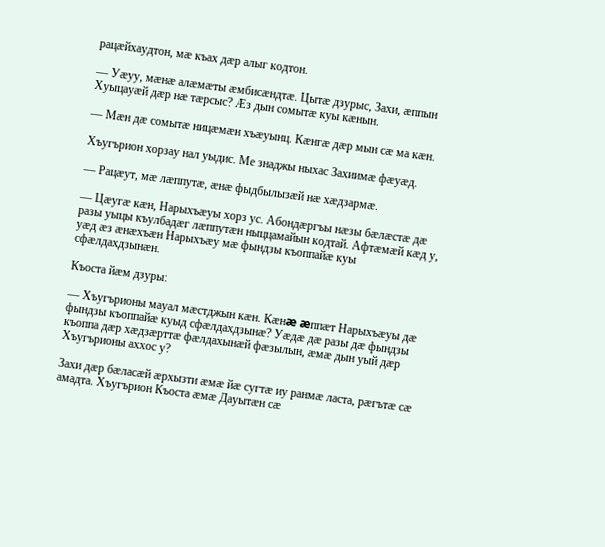рацæйхаудтон, мæ къах дæр алыг кодтон.

— Уæуу, мæнæ алæмæты æмбисæндтæ. Цытæ дзурыс, Захи, æппын Хуыцауæй дæр нæ тæрсыс? Æз дын сомытæ куы кæнын.

— Мæн дæ сомытæ ницæмæн хъæуынц. Кæнгæ дæр мын сæ ма кæн.

Хъугърион хорзау нал уыдис. Ме знаджы ныхас Захиимæ фæуæд.

— Рацæут, мæ лæппутæ, æнæ фыдбылызæй нæ хæдзармæ.

— Цæугæ кæн, Нарыхъæуы хорз ус. Абондæргъы нæзы бæлæстæ дæ разы уыцы къулбадæг лæппутæн ныццамайын кодтай. Афтæмæй кæд у, уæд æз æнæхъæн Нарыхъæу мæ фындзы къоппайæ куы сфæлдахдзынæн.

Къоста йæм дзуры:

— Хъугърионы мауал мæстджын кæн. Кæнæ æппæт Нарыхъæуы дæ фындзы къоппайæ куыд сфæлдахдзынæ? Уæдæ дæ разы дæ фындзы къоппа дæр хæдзæрттæ фæлдахынæй фæзылын, æмæ дын уый дæр Хъугърионы аххос у?

Захи дæр бæласæй æрхызти æмæ йæ сугтæ иу ранмæ ласта, рæгътæ сæ амадта. Хъугърион Къоста æмæ Дауытæн сæ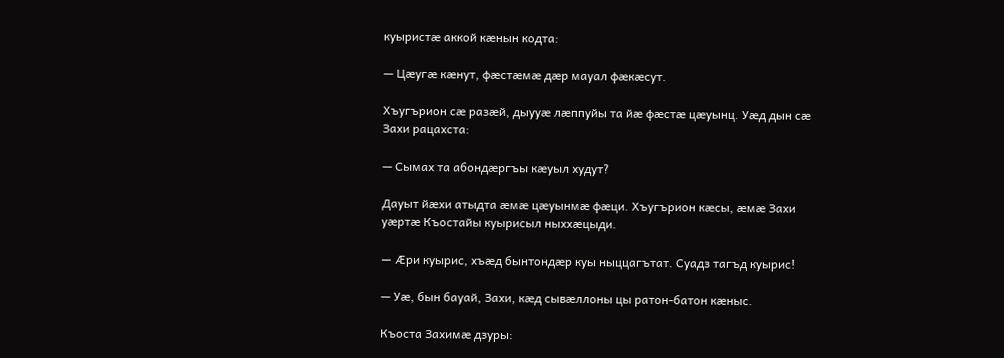куыристæ аккой кæнын кодта:

— Цæугæ кæнут, фæстæмæ дæр мауал фæкæсут.

Хъугърион сæ разæй, дыууæ лæппуйы та йæ фæстæ цæуынц. Уæд дын сæ Захи рацахста:

— Сымах та абондæргъы кæуыл худут?

Дауыт йæхи атыдта æмæ цæуынмæ фæци. Хъугърион кæсы, æмæ Захи уæртæ Къостайы куырисыл ныххæцыди.

— Æри куырис, хъæд бынтондæр куы ныццагътат. Суадз тагъд куырис!

— Уæ, бын бауай, Захи, кæд сывæллоны цы ратон-батон кæныс.

Къоста Захимæ дзуры: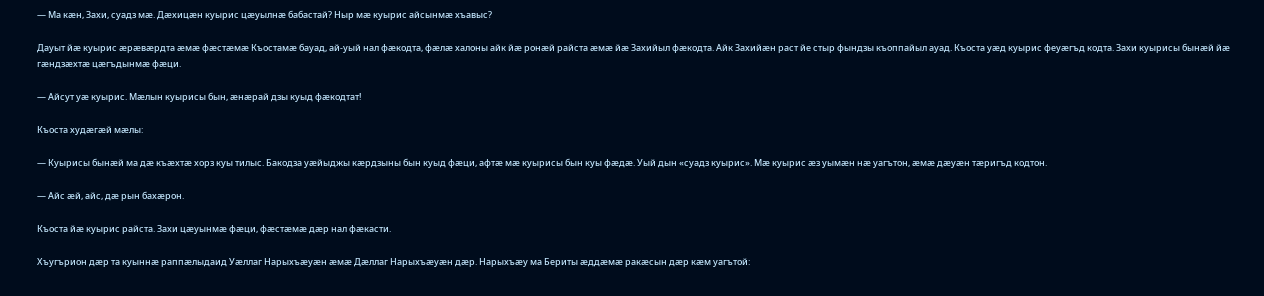— Ма кæн, Захи, суадз мæ. Дæхицæн куырис цæуылнæ бабастай? Ныр мæ куырис айсынмæ хъавыс?

Дауыт йæ куырис æрæвæрдта æмæ фæстæмæ Къостамæ бауад, ай-уый нал фæкодта, фæлæ халоны айк йæ ронæй райста æмæ йæ Захийыл фæкодта. Айк Захийæн раст йе стыр фындзы къоппайыл ауад. Къоста уæд куырис феуæгъд кодта. Захи куырисы бынæй йæ гæндзæхтæ цæгъдынмæ фæци.

— Айсут уæ куырис. Мæлын куырисы бын, æнæрай дзы куыд фæкодтат!

Къоста худæгæй мæлы:

— Куырисы бынæй ма дæ къæхтæ хорз куы тилыс. Бакодза уæйыджы кæрдзыны бын куыд фæци, афтæ мæ куырисы бын куы фæдæ. Уый дын «суадз куырис». Мæ куырис æз уымæн нæ уагътон, æмæ дæуæн тæригъд кодтон.

— Айс æй, айс, дæ рын бахæрон.

Къоста йæ куырис райста. Захи цæуынмæ фæци, фæстæмæ дæр нал фæкасти.

Хъугърион дæр та куыннæ раппæлыдаид Уæллаг Нарыхъæуæн æмæ Дæллаг Нарыхъæуæн дæр. Нарыхъæу ма Бериты æддæмæ ракæсын дæр кæм уагътой: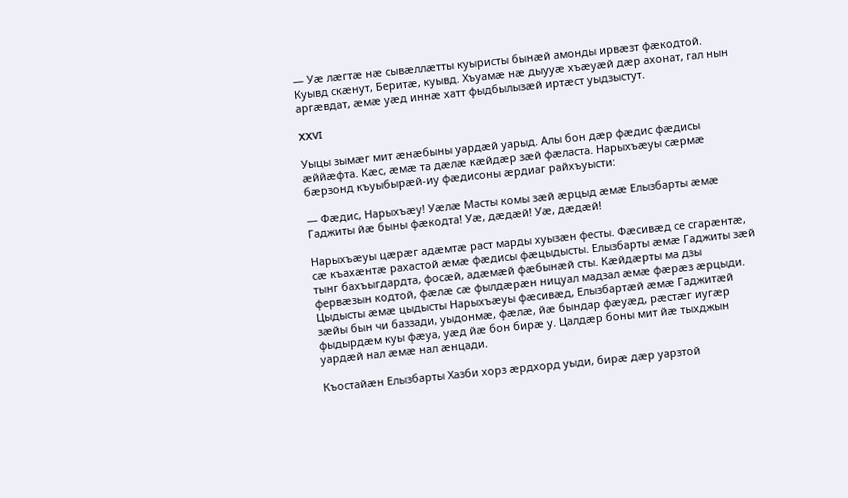— Уæ лæгтæ нæ сывæллæтты куыристы бынæй амонды ирвæзт фæкодтой. Куывд скæнут, Беритæ, куывд. Хъуамæ нæ дыууæ хъæуæй дæр ахонат, гал нын аргæвдат, æмæ уæд иннæ хатт фыдбылызæй иртæст уыдзыстут.

XXVI

Уыцы зымæг мит æнæбыны уардæй уарыд. Алы бон дæр фæдис фæдисы æййæфта. Кæс, æмæ та дæлæ кæйдæр зæй фæласта. Нарыхъæуы сæрмæ бæрзонд къуыбырæй-иу фæдисоны æрдиаг райхъуысти:

— Фæдис, Нарыхъæу! Уæлæ Масты комы зæй æрцыд æмæ Елызбарты æмæ Гаджиты йæ быны фæкодта! Уæ, дæдæй! Уæ, дæдæй!

Нарыхъæуы цæрæг адæмтæ раст марды хуызæн фесты. Фæсивæд се сгарæнтæ, сæ къахæнтæ рахастой æмæ фæдисы фæцыдысты. Елызбарты æмæ Гаджиты зæй тынг бахъыгдардта, фосæй, адæмæй фæбынæй сты. Кæйдæрты ма дзы фервæзын кодтой, фæлæ сæ фылдæрæн ницуал мадзал æмæ фæрæз æрцыди. Цыдысты æмæ цыдысты Нарыхъæуы фæсивæд, Елызбартæй æмæ Гаджитæй зæйы бын чи баззади, уыдонмæ, фæлæ, йæ бындар фæуæд, рæстæг иугæр фыдырдæм куы фæуа, уæд йæ бон бирæ у. Цалдæр боны мит йæ тыхджын уардæй нал æмæ нал æнцади.

Къостайæн Елызбарты Хазби хорз æрдхорд уыди, бирæ дæр уарзтой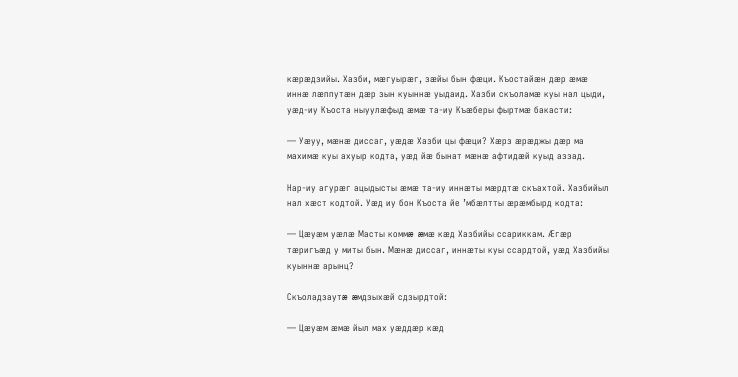кæрæдзийы. Хазби, мæгуырæг, зæйы бын фæци. Къостайæн дæр æмæ иннæ лæппутæн дæр зын куыннæ уыдаид. Хазби скъоламæ куы нал цыди, уæд-иу Къоста ныуулæфыд æмæ та-иу Къæберы фыртмæ бакасти:

— Уæуу, мæнæ диссаг, уæдæ Хазби цы фæци? Хæрз æрæджы дæр ма махимæ куы ахуыр кодта, уæд йæ бынат мæнæ афтидæй куыд аззад.

Нар-иу агурæг ацыдысты æмæ та-иу иннæты мæрдтæ скъахтой. Хазбийыл нал хæст кодтой. Уæд иу бон Къоста йе ’мбæлтты æрæмбырд кодта:

— Цæуæм уæлæ Масты коммæ æмæ кæд Хазбийы ссариккам. Æгæр тæригъæд у миты бын. Мæнæ диссаг, иннæты куы ссардтой, уæд Хазбийы куыннæ арынц?

Скъоладзаутæ æмдзыхæй сдзырдтой:

— Цæуæм æмæ йыл мах уæддæр кæд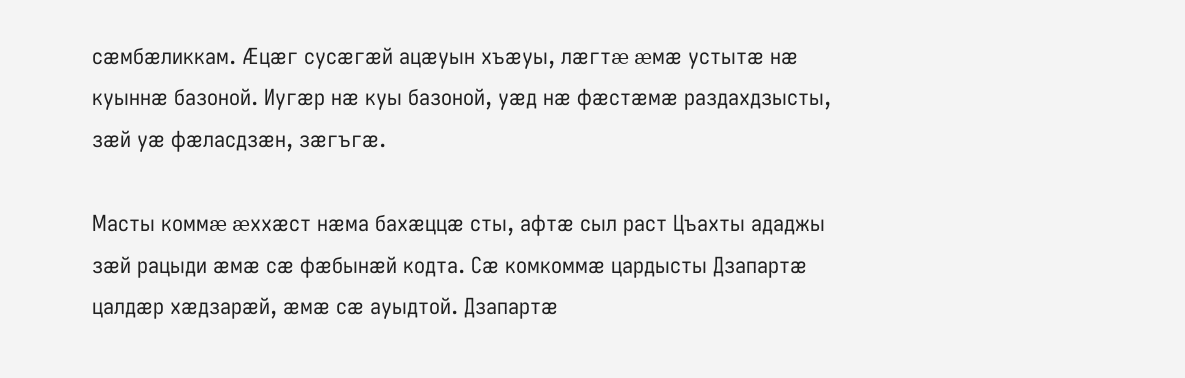сæмбæликкам. Æцæг сусæгæй ацæуын хъæуы, лæгтæ æмæ устытæ нæ куыннæ базоной. Иугæр нæ куы базоной, уæд нæ фæстæмæ раздахдзысты, зæй уæ фæласдзæн, зæгъгæ.

Масты коммæ æххæст нæма бахæццæ сты, афтæ сыл раст Цъахты ададжы зæй рацыди æмæ сæ фæбынæй кодта. Сæ комкоммæ цардысты Дзапартæ цалдæр хæдзарæй, æмæ сæ ауыдтой. Дзапартæ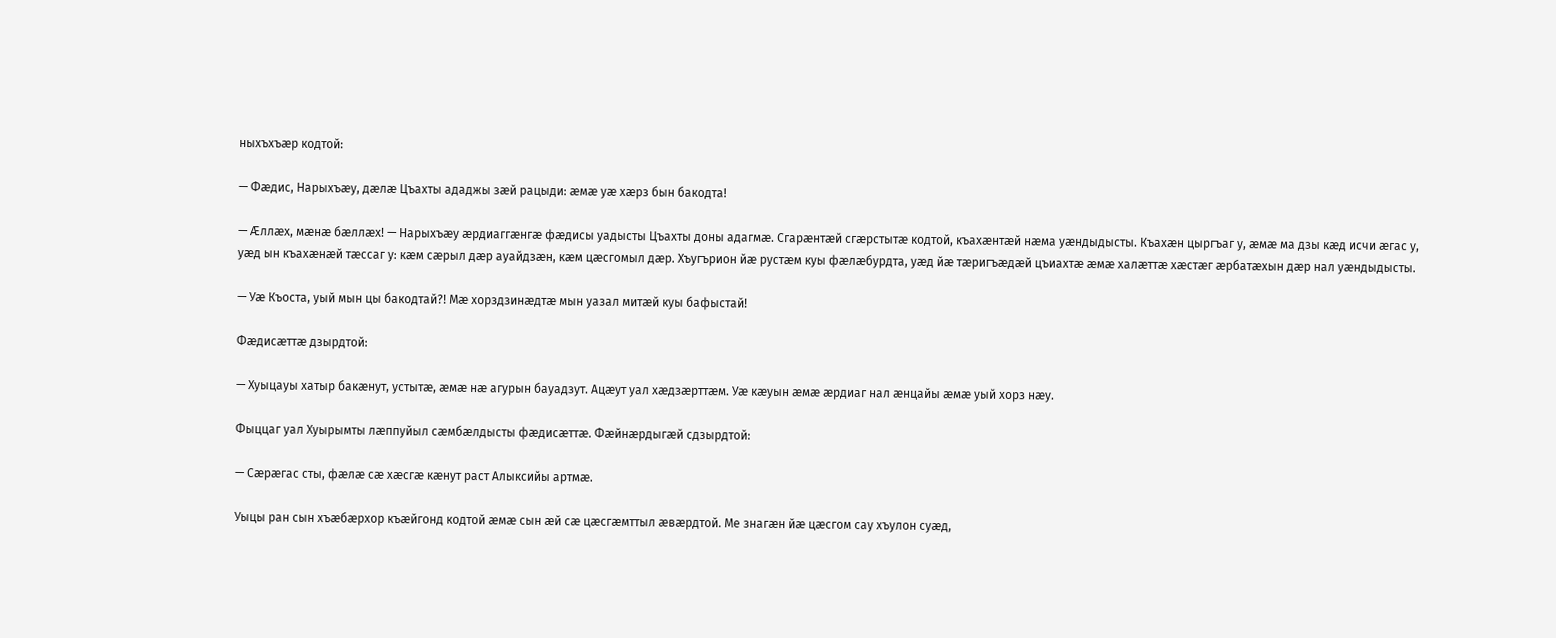ныхъхъæр кодтой:

— Фæдис, Нарыхъæу, дæлæ Цъахты ададжы зæй рацыди: æмæ уæ хæрз бын бакодта!

— Æллæх, мæнæ бæллæх! — Нарыхъæу æрдиаггæнгæ фæдисы уадысты Цъахты доны адагмæ. Сгарæнтæй сгæрстытæ кодтой, къахæнтæй нæма уæндыдысты. Къахæн цыргъаг у, æмæ ма дзы кæд исчи æгас у, уæд ын къахæнæй тæссаг у: кæм сæрыл дæр ауайдзæн, кæм цæсгомыл дæр. Хъугърион йæ рустæм куы фæлæбурдта, уæд йæ тæригъæдæй цъиахтæ æмæ халæттæ хæстæг æрбатæхын дæр нал уæндыдысты.

— Уæ Къоста, уый мын цы бакодтай?! Мæ хорздзинæдтæ мын уазал митæй куы бафыстай!

Фæдисæттæ дзырдтой:

— Хуыцауы хатыр бакæнут, устытæ, æмæ нæ агурын бауадзут. Ацæут уал хæдзæрттæм. Уæ кæуын æмæ æрдиаг нал æнцайы æмæ уый хорз нæу.

Фыццаг уал Хуырымты лæппуйыл сæмбæлдысты фæдисæттæ. Фæйнæрдыгæй сдзырдтой:

— Сæрæгас сты, фæлæ сæ хæсгæ кæнут раст Алыксийы артмæ.

Уыцы ран сын хъæбæрхор къæйгонд кодтой æмæ сын æй сæ цæсгæмттыл æвæрдтой. Ме знагæн йæ цæсгом сау хъулон суæд,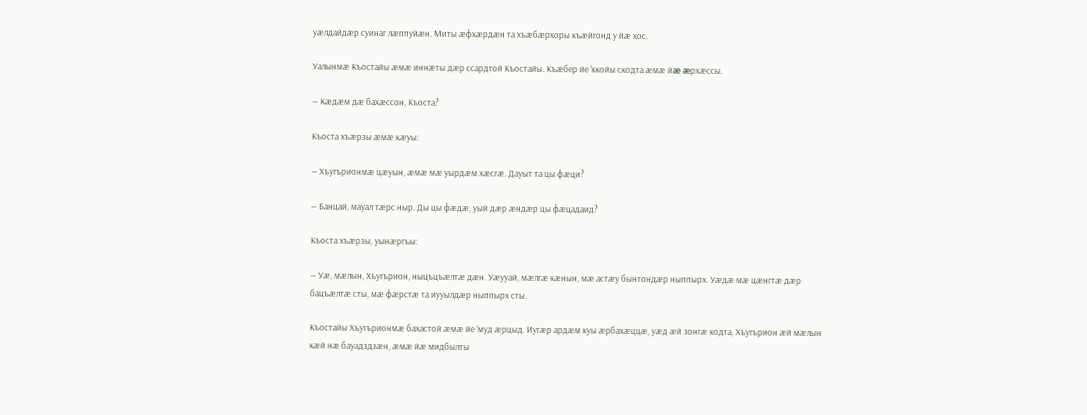уæлдайдæр суинаг лæппуйæн. Миты æфхæрдæн та хъæбæрхоры къæйгонд у йæ хос.

Уалынмæ Къостайы æмæ иннæты дæр ссардтой Къостайы. Къæбер йе ’ккойы скодта æмæ йæ æрхæссы.

— Кæдæм дæ бахæссон, Къоста?

Къоста хъæрзы æмæ кæуы:

— Хъугърионмæ цæуын, æмæ мæ уырдæм хæсгæ. Дауыт та цы фæци?

— Банцай, мауал тæрс ныр. Ды цы фæдæ, уый дæр æндæр цы фæцадаид?

Къоста хъæрзы, уынæргъы:

— Уæ, мæлын, Хъугърион, ныцъцъæлтæ дæн. Уæууай, мæлгæ кæнын, мæ астæу бынтондæр ныппырх. Уæдæ мæ цæнгтæ дæр бацъæлтæ сты, мæ фæрстæ та иууылдæр ныппырх сты.

Къостайы Хъугърионмæ бахастой æмæ йе ’муд æрцыд. Иугæр ардæм куы æрбахæццæ, уæд æй зонгæ кодта, Хъугърион æй мæлын кæй нæ бауадздзæн, æмæ йæ мидбылты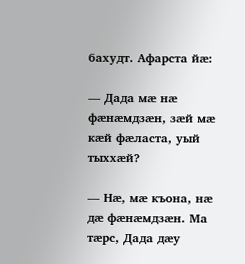бахудт. Афарста йæ:

— Дада мæ нæ фæнæмдзæн, зæй мæ кæй фæласта, уый тыххæй?

— Нæ, мæ къона, нæ дæ фæнæмдзæн. Ма тæрс, Дада дæу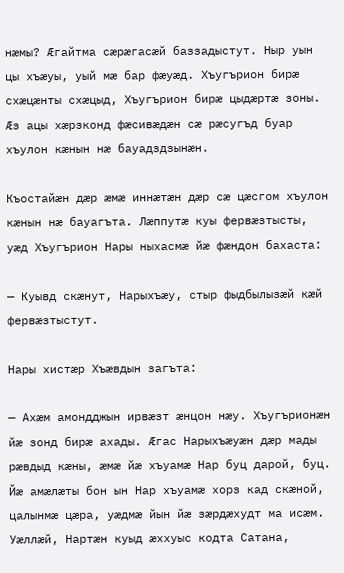нæмы? Æгайтма сæрæгасæй баззадыстут. Ныр уын цы хъæуы, уый мæ бар фæуæд. Хъугърион бирæ схæцæнты схæцыд, Хъугърион бирæ цыдæртæ зоны. Æз ацы хæрзконд фæсивæдæн сæ рæсугъд буар хъулон кæнын нæ бауадздзынæн.

Къостайæн дæр æмæ иннæтæн дæр сæ цæсгом хъулон кæнын нæ бауагъта. Лæппутæ куы фервæзтысты, уæд Хъугърион Нары ныхасмæ йæ фæндон бахаста:

— Куывд скæнут, Нарыхъæу, стыр фыдбылызæй кæй фервæзтыстут.

Нары хистæр Хъæвдын загъта:

— Ахæм амондджын ирвæзт æнцон нæу. Хъугърионæн йæ зонд бирæ ахады. Æгас Нарыхъæуæн дæр мады рæвдыд кæны, æмæ йæ хъуамæ Нар буц дарой, буц. Йæ амæлæты бон ын Нар хъуамæ хорз кад скæной, цалынмæ цæра, уæдмæ йын йæ зæрдæхудт ма исæм. Уæллæй, Нартæн куыд æххуыс кодта Сатана,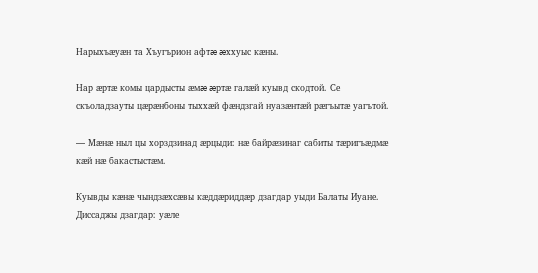Нарыхъæуæн та Хъугърион афтæ æххуыс кæны.

Нар æртæ комы цардысты æмæ æртæ галæй куывд скодтой. Се скъоладзауты цæрæнбоны тыххæй фæндзгай нуазæнтæй рæгъытæ уагътой.

— Мæнæ ныл цы хорздзинад æрцыди: нæ байрæзинаг сабиты тæригъæдмæ кæй нæ бакастыстæм.

Куывды кæнæ чындзæхсæвы кæддæриддæр дзагдар уыди Балаты Иуане. Диссаджы дзагдар: уæле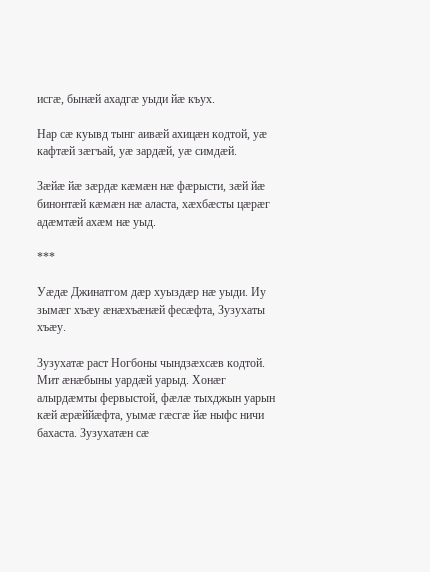исгæ, бынæй ахадгæ уыди йæ къух.

Нар сæ куывд тынг аивæй ахицæн кодтой, уæ кафтæй зæгъай, уæ зардæй, уæ симдæй.

Зæйæ йæ зæрдæ кæмæн нæ фæрысти, зæй йæ бинонтæй кæмæн нæ аласта, хæхбæсты цæрæг адæмтæй ахæм нæ уыд.

***

Уæдæ Джинатгом дæр хуыздæр нæ уыди. Иу зымæг хъæу æнæхъæнæй фесæфта, Зузухаты хъæу.

Зузухатæ раст Ногбоны чындзæхсæв кодтой. Мит æнæбыны уардæй уарыд. Хонæг алырдæмты фервыстой, фæлæ тыхджын уарын кæй æрæййæфта, уымæ гæсгæ йæ ныфс ничи бахаста. Зузухатæн сæ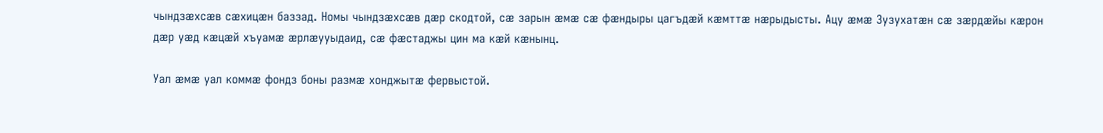чындзæхсæв сæхицæн баззад. Номы чындзæхсæв дæр скодтой, сæ зарын æмæ сæ фæндыры цагъдæй кæмттæ нæрыдысты. Ацу æмæ Зузухатæн сæ зæрдæйы кæрон дæр уæд кæцæй хъуамæ æрлæууыдаид, сæ фæстаджы цин ма кæй кæнынц.

Уал æмæ уал коммæ фондз боны размæ хонджытæ фервыстой.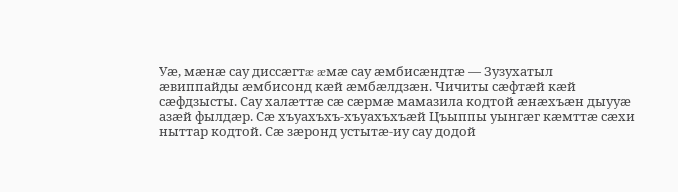Уæ, мæнæ сау диссæгтæ æмæ сау æмбисæндтæ — Зузухатыл æвиппайды æмбисонд кæй æмбæлдзæн. Чичиты сæфтæй кæй сæфдзысты. Сау халæттæ сæ сæрмæ мамазила кодтой æнæхъæн дыууæ азæй фылдæр. Сæ хъуахъхъ-хъуахъхъæй Цъыппы уынгæг кæмттæ сæхи ныттар кодтой. Сæ зæронд устытæ-иу сау додой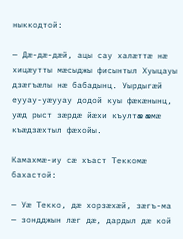ныккодтой:

— Дæ-дæ-дæй, ацы сау халæттæ нæ хицæутты мæсыджы фисынтыл Хуыцауы дзæгъæлы нæ бабадынц. Уырдыгæй еууау-уæууау додой куы фæкæнынц, уæд рыст зæрдæ йæхи къултæ æмæ къæдзæхтыл фæхойы.

Камахмæ-иу сæ хъаст Теккомæ бахастой:

— Уæ Текко, дæ хорзæхæй, зæгъ-ма — зондджын лæг дæ, дардыл дæ кой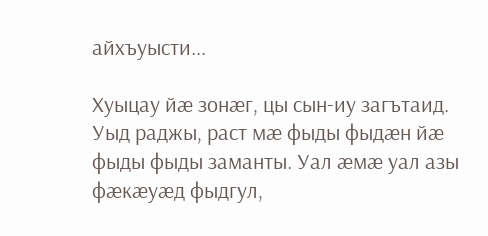айхъуысти...

Хуыцау йæ зонæг, цы сын-иу загътаид. Уыд раджы, раст мæ фыды фыдæн йæ фыды фыды заманты. Уал æмæ уал азы фæкæуæд фыдгул,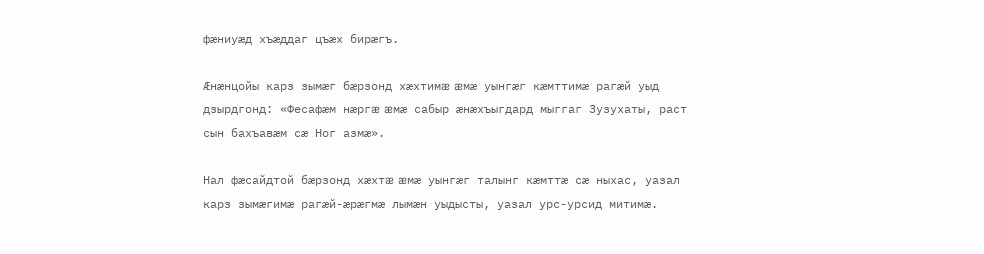фæниуæд хъæддаг цъæх бирæгъ.

Æнæнцойы карз зымæг бæрзонд хæхтимæ æмæ уынгæг кæмттимæ рагæй уыд дзырдгонд: «Фесафæм нæргæ æмæ сабыр æнæхъыгдард мыггаг Зузухаты, раст сын бахъавæм сæ Ног азмæ».

Нал фæсайдтой бæрзонд хæхтæ æмæ уынгæг талынг кæмттæ сæ ныхас, уазал карз зымæгимæ рагæй-æрæгмæ лымæн уыдысты, уазал урс-урсид митимæ.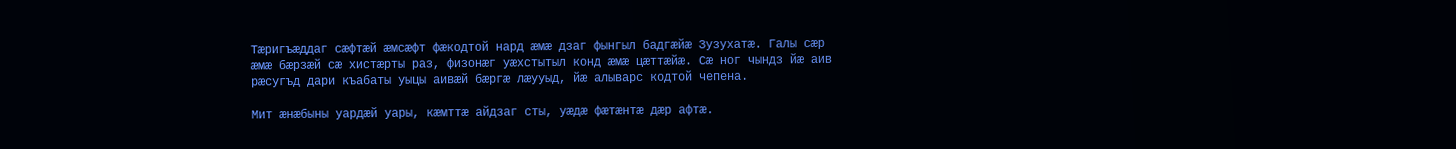Тæригъæддаг сæфтæй æмсæфт фæкодтой нард æмæ дзаг фынгыл бадгæйæ Зузухатæ. Галы сæр æмæ бæрзæй сæ хистæрты раз, физонæг уæхстытыл конд æмæ цæттæйæ. Сæ ног чындз йæ аив рæсугъд дари къабаты уыцы аивæй бæргæ лæууыд, йæ алыварс кодтой чепена.

Мит æнæбыны уардæй уары, кæмттæ айдзаг сты, уæдæ фæтæнтæ дæр афтæ.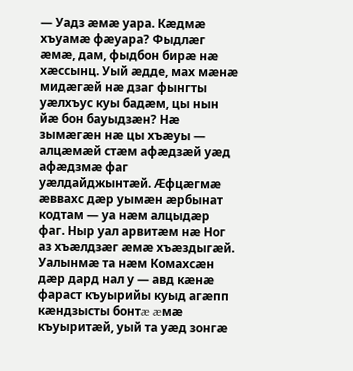— Уадз æмæ уара. Кæдмæ хъуамæ фæуара? Фыдлæг æмæ, дам, фыдбон бирæ нæ хæссынц. Уый æдде, мах мæнæ мидæгæй нæ дзаг фынгты уæлхъус куы бадæм, цы нын йæ бон бауыдзæн? Нæ зымæгæн нæ цы хъæуы — алцæмæй стæм афæдзæй уæд афæдзмæ фаг уæлдайджынтæй. Æфцæгмæ æввахс дæр уымæн æрбынат кодтам — уа нæм алцыдæр фаг. Ныр уал арвитæм нæ Ног аз хъæлдзæг æмæ хъæздыгæй. Уалынмæ та нæм Комахсæн дæр дард нал у — авд кæнæ фараст къуырийы куыд агæпп кæндзысты бонтæ æмæ къуыритæй, уый та уæд зонгæ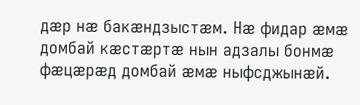дæр нæ бакæндзыстæм. Нæ фидар æмæ домбай кæстæртæ нын адзалы бонмæ фæцæрæд домбай æмæ ныфсджынæй.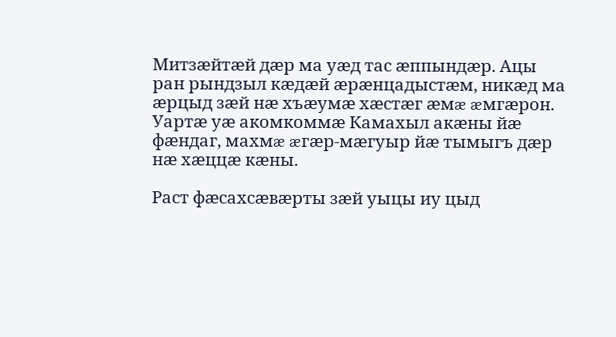Митзæйтæй дæр ма уæд тас æппындæр. Ацы ран рындзыл кæдæй æрæнцадыстæм, никæд ма æрцыд зæй нæ хъæумæ хæстæг æмæ æмгæрон. Уартæ уæ акомкоммæ Камахыл акæны йæ фæндаг, махмæ æгæр-мæгуыр йæ тымыгъ дæр нæ хæццæ кæны.

Раст фæсахсæвæрты зæй уыцы иу цыд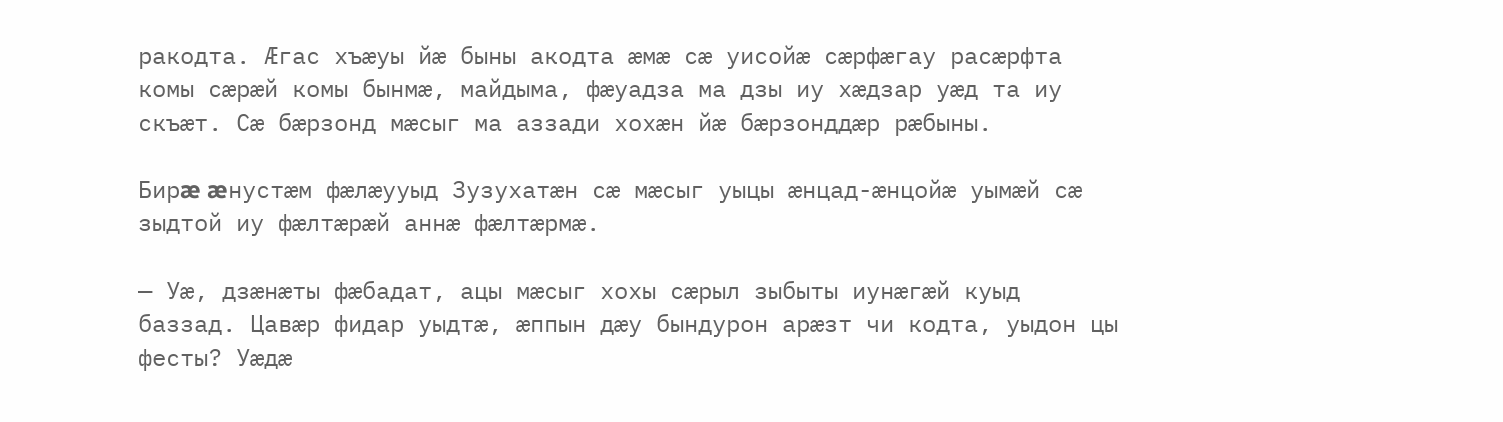ракодта. Æгас хъæуы йæ быны акодта æмæ сæ уисойæ сæрфæгау расæрфта комы сæрæй комы бынмæ, майдыма, фæуадза ма дзы иу хæдзар уæд та иу скъæт. Сæ бæрзонд мæсыг ма аззади хохæн йæ бæрзонддæр рæбыны.

Бирæ æнустæм фæлæууыд Зузухатæн сæ мæсыг уыцы æнцад-æнцойæ уымæй сæ зыдтой иу фæлтæрæй аннæ фæлтæрмæ.

— Уæ, дзæнæты фæбадат, ацы мæсыг хохы сæрыл зыбыты иунæгæй куыд баззад. Цавæр фидар уыдтæ, æппын дæу бындурон арæзт чи кодта, уыдон цы фесты? Уæдæ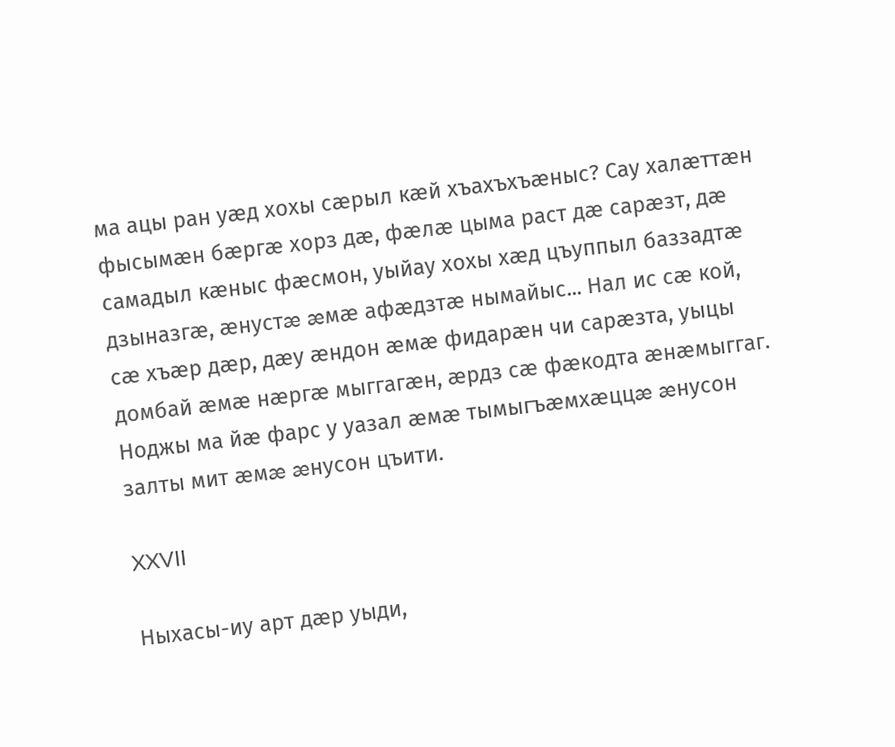ма ацы ран уæд хохы сæрыл кæй хъахъхъæныс? Сау халæттæн фысымæн бæргæ хорз дæ, фæлæ цыма раст дæ сарæзт, дæ самадыл кæныс фæсмон, уыйау хохы хæд цъуппыл баззадтæ дзыназгæ, æнустæ æмæ афæдзтæ нымайыс... Нал ис сæ кой, сæ хъæр дæр, дæу æндон æмæ фидарæн чи сарæзта, уыцы домбай æмæ нæргæ мыггагæн, æрдз сæ фæкодта æнæмыггаг. Ноджы ма йæ фарс у уазал æмæ тымыгъæмхæццæ æнусон залты мит æмæ æнусон цъити.

XXVII

Ныхасы-иу арт дæр уыди,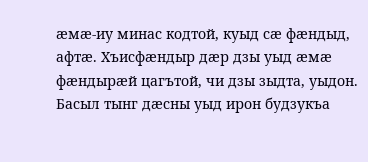æмæ-иу минас кодтой, куыд сæ фæндыд, афтæ. Хъисфæндыр дæр дзы уыд æмæ фæндырæй цагътой, чи дзы зыдта, уыдон. Басыл тынг дæсны уыд ирон будзукъа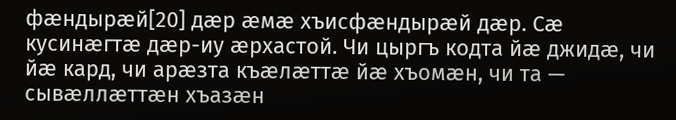фæндырæй[20] дæр æмæ хъисфæндырæй дæр. Сæ кусинæгтæ дæр-иу æрхастой. Чи цыргъ кодта йæ джидæ, чи йæ кард, чи арæзта къæлæттæ йæ хъомæн, чи та — сывæллæттæн хъазæн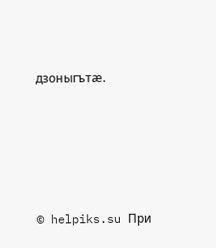дзоныгътæ.





© helpiks.su При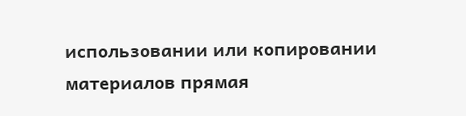использовании или копировании материалов прямая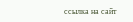ссылка на сайт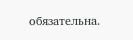обязательна.